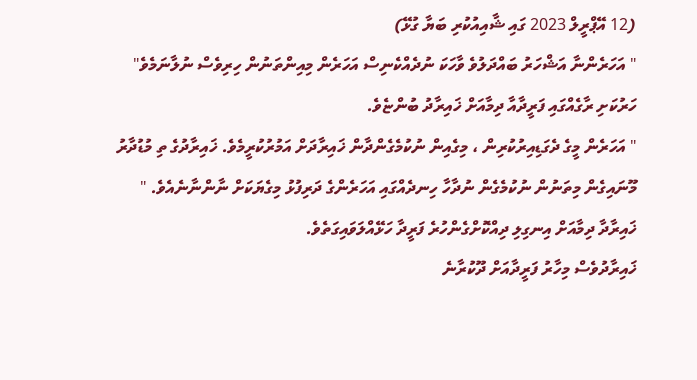(12 އޭޕްރީލް 2023 ގައި ޝާއިއުކުރި ބަޔާ ގުޅޭ)
" އަހަރެންނާ އަޝްހަރު ބައްދަލުވެ ވާހަކަ ނުދެއްކެނިސް އަހަރެން މިއިންތަނުން ހިރިވެސް ނުލާނަމެވެ" ހަރުކަށި ރާގެއްގައި ފަރީދާއާ ދިމާއަށް ޚައިރާދު ބުންޏެވެ.
" އަހަރެން މީގެ ދެގަޑިއިރުކުރިން ، މިގެއިން ނުކުމެގެންދާން ޚައިރާދަށް އަމުރުކުރީމެވެ. ޚައިރާދުގެ ތި މުޑުދާރު މޫނައިގެން މިތަނުން ނުކުމެގެން ނުދާހާ ހިނދެއްގައި އަހަރެންގެ ދަރިފުޅު މިގެޔަކަށް ނާންނާނެއެވެ. " ޚައިރާދާ ދިމާއަށް އިނގިލި ދިއްކޮށްގެންހުރެ ފަރީދާ ހަޅޭއްލަވައިގަތެވެ.
ޚައިރާދުވެސް މިހާރު ފަރީދާއަށް ދޫކުރާނެ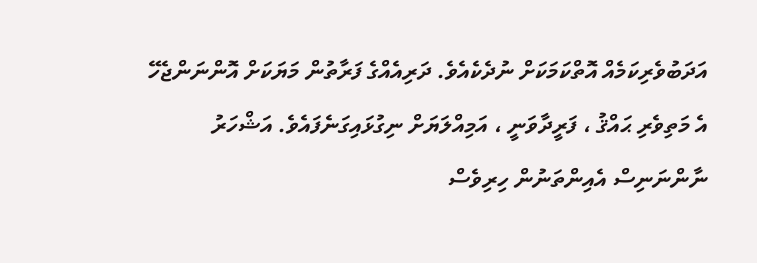އަދަބުވެރިކަމެއް އޮތްކަމަކަށް ނުދެކެއެވެ. ދަރިއެއްގެ ފަރާތުން މަޔަކަށް އޮންނަންޖެހޭ އެ މަތިވެރި ޙައްޤު ، ފަރީދާވަނީ ، އަމިއްލަޔަށް ނިގުޅައިގަނެފައެވެ. އަޝްހަރު ނާންނަނިސް އެއިންތަނުން ހިރިވެސް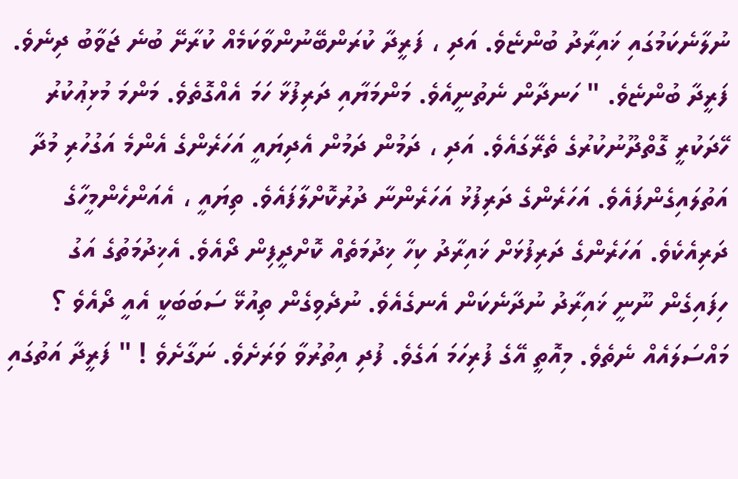ނުލާނެކަމުގައި ޚައިރާދު ބުންޏެވެ. އަދި ، ފަރީދާ ކުރަންބޭނުންވާކަމެއް ކުރާށޭ ބުނެ ޖަވާބު ދިނެވެ.
ފަރީދާ ބުންޏެވެ. " ހަނދާން ނެތުނީއެވެ. މަންމަޔާއި ދަރިފުޅާ ހަމަ އެއްގޮތެވެ. މަންމަ މުޅިޢުކުރު ހޭދަކުރީ ގޮތްދޫނުކުރުގެ ތެރޭގައެވެ. އަދި ، ދަމުން ދަމުން އެދިޔައީ އަހަރެންގެ އެންމެ އަގުހުރި މުދާ އަތުލައިގެންފައެވެ. އަހަރެންގެ ދަރިފުޅު އަހަރެންނާ ދުރުކޮށްލާފައެވެ. ތިޔައީ ، އެއަންހެންމީހާގެ ދަރިއެކެވެ. އަހަރެންގެ ދަރިފުޅަށް ޚައިރާދު ކިހާ ޚިދުމަތެއް ކޮށްދީފިން ދޯއެވެ. އެޚިދުމަތުގެ އަގު ހިފައިގެން ނޫނީ ޚައިރާދު ނުދާނެކަން އެނގެއެވެ. ނުދެވިގެން ތިއުޅޭ ސަބަބަކީ އެއީ ދޯއެވެ ؟ މައްސަލައެއް ނެތެވެ. މިއޮތީ އޭގެ ފުރިހަމަ އަގެވެ. ފުދި އިތުރުވާ ވަރަށެވެ. ނަގާށެވެ ! " ފަރީދާ އަތުގައި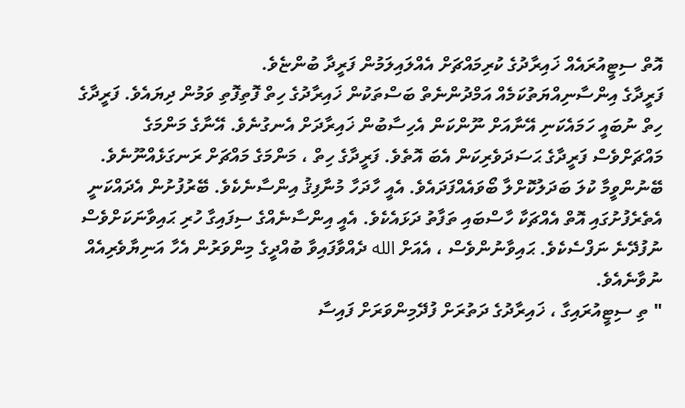އޮތް ސިޓީއުރައެއް ޚައިރާދުގެ ކުރިމައްޗަށް އެއްލައިލަމުން ފަރީދާ ބުންޏެވެ.
ފަރީދާގެ އިންސާނިއްޔަތުކަމެއް އަމްދުންނެތް ބަސްތަކުން ޚައިރާދުގެ ހިތް ފޮތިފޮތި ވަމުން ދިޔައެވެ. ފަރީދާގެ ހިތް ނުބައީ ހަމައެކަނި އޭނާއަށް ނޫންކަން އެހިސާބުން ޚައިރާދަށް އެނގުނެވެ. އޭނާގެ މަންމަގެ މައްޗަށްވެސް ފަރީދާގެ ޙަސަދަވެރިކަން އެބަ އޮތެވެ. ފަރީދާގެ ހިތް ، މަންމަގެ މައްޗަށް ރަނގަޅެއްނޫނެވެ. ބޭނުންވީމާ ކުލަ ބަދަލުކޮށްލާ ބޯވައެއްފަދައެވެ. އެއީ ހާދަހާ މުނާފިޤު އިންސާނެކެވެ. ބޭރުފުށުން އެދައްކަނީ އެތެރެފުށުގައި އޮތް އެއްޗަކާ ހާސްބައި ތަފާތު ދަޅައެކެވެ. އެއީ އިންސާނެއްގެ ސިފައިގާ ހުރި ޙައިވާނަކަށްވެސް ނުފުދޭނެ ނަފްސެކެވެ. ޙައިވާނުންވެސް ، އެއަށް الله ދެއްވާފައިވާ ބުއްދީގެ މިންވަރުން އެހާ އަނިޔާވެރިއެއް ނުވާނެއެވެ.
" ތި ސިޓީއުރައިގާ ، ޚައިރާދުގެ ދަތުރަށް ފުދޭމިންވަރަށް ފައިސާ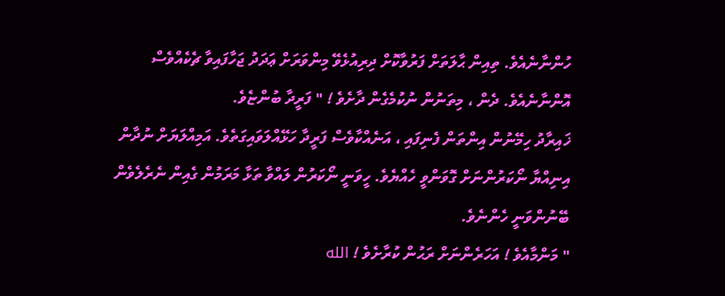ހުންނާނެއެވެ. ތިއިން ޙާލަތަށް ފަރުވާކޮށް ދިރިއުޅެވޭ މިންވަރަށް ޢަދަދު ޖަހާފައިވާ ޗެކެއްވެސް އޮންނާނެއެވެ. ދެން ، މިތަނުން ނުކުމެގެން ދާށެވެ ! " ފަރީދާ ބުންޏެވެ.
ޚައިރާދު ހިމޭނުން އިންތަން ފެނިފައި ، އަނެއްކާވެސް ފަރީދާ ހަޅޭއްލަވައިގަތެވެ. އަމިއްލަޔަށް ނުދާން އިނިއްޔާ ނޯކަރުންނަށް ގޮވަންވީ ހެއްޔެވެ. ހީވަނީ ނޯކަރުން ލައްވާ ތަޅާ މަރަމުން ގެއިން ނެރެލެވެން ބޭނުންވަނީ ހެންނެވެ.
" މަންމާއެވެ ! އަހަރެންނަށް ރަޙުން ކުރާށެވެ ! الله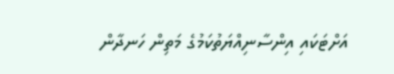އަށްޓަކައި އިންސާނިއްޔަތުކަމުގެ މަތިން ހަނދާން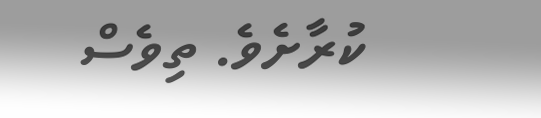ކުރާށެވެ. ތިވެސް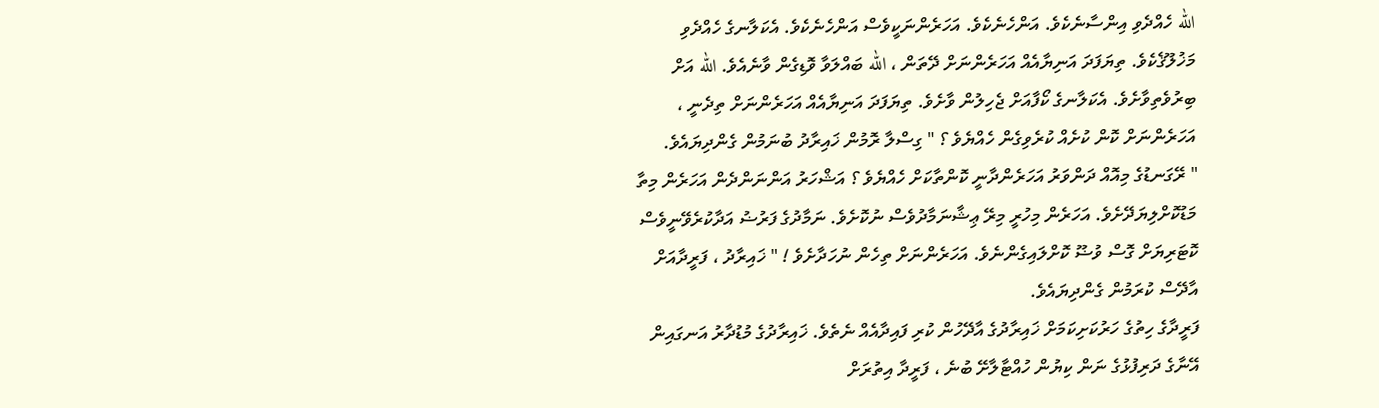الله ހެއްދެވި އިންސާނެކެވެ. އަންހެނެކެވެ. އަހަރެންނަކީވެސް އަންހެނެކެވެ. އެކަލާނގެ ހެއްދެވި މަޚުލޫޤެކެވެ. ތިޔަފަދަ އަނިޔާއެއް އަހަރެންނަށް ދޭތަން ، الله ބައްލަވާ ވޮޑިގެން ވާނެއެވެ. الله އަށް ބިރުވެތިވާށެވެ. އެކަލާނގެ ކޯފާއަށް ޖެހިލުން ވާށެވެ. ތިޔަފަދަ އަނިޔާއެއް އަހަރެންނަށް ތިދެނީ ، އަހަރެންނަށް ކޮން ކުށެއް ކުރެވިގެން ހެއްޔެވެ ؟ " ގިސްލާ ރޮމުން ޚައިރާދު ބުނަމުން ގެންދިޔައެވެ.
" ރޭގަނޑުގެ މިއޮއް ދަންވަރު އަހަރެންދާނީ ކޮންތާކަށް ހެއްޔެވެ ؟ އަޝްހަރު އަންނަންދެން އަހަރެން މިތާ މަޑުކޮށްލިޔަދޭށެވެ. އަހަރެން މިހުރީ މިރޭ ޢިޝާނަމާދުވެސް ނުކޮށެވެ. ނަމާދުގެ ފަރުޟު އަދާކުރެވޭނީވެސް ކޮޓަރިޔަށް ގޮސް ވުޟޫ ކޮށްލައިގެންނެވެ. އަހަރެންނަށް ތިހެން ނުހަދާށެވެ ! " ޚައިރާދު ، ފަރީދާއަށް އާދޭސް ކުރަމުން ގެންދިޔައެވެ.
ފަރީދާގެ ހިތުގެ ހަރުކަށިކަމަށް ޚައިރާދުގެ އާދޭހުން ކުރި ފައިދާއެއް ނެތެވެ. ޚައިރާދުގެ މުޑުދާރު އަނގައިން އޭނާގެ ދަރިފުޅުގެ ނަން ކިޔުން ހުއްޓާލާށޭ ބުނެ ، ފަރީދާ އިތުރަށް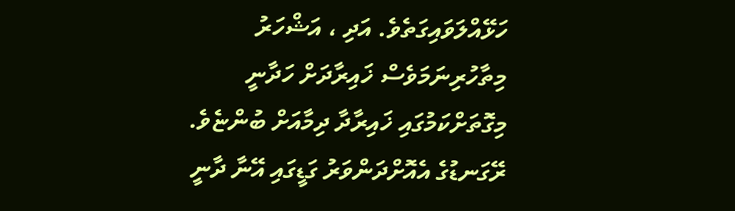ހަޅޭއްލަވައިގަތެވެ. އަދި ، އަޝްހަރު މިތާހުރިނަމަވެސް ޚައިރާދަށް ހަދާނީ މިގޮތަށްކަމުގައި ޚައިރާދާ ދިމާއަށް ބުންޏެވެ. ރޭގަނޑުގެ އެއޮށްދަންވަރު ގަޑީގައި އޭނާ ދާނީ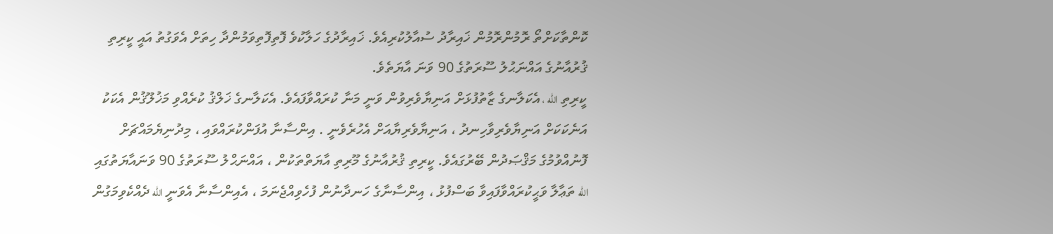ކޮންތާކަށްތޯ ރޮމުންރޮމުން ޚައިރާދު ސުއާލުކުރިއެވެ. ޚައިރާދުގެ ހަލާކުވެ ފޮތިފޮތިވަމުންދާ ހިތަށް އެވަގުތު އައީ ކީރިތި ޤުރުއާނުގެ އައްނަޙުލު ސޫރަތުގެ 90 ވަނަ އާޔަތެވެ.
ކީރިތި الله ، އެކަލާނގެ ޒާތުފުޅަށް އަނިޔާވެރިވުން ވަނީ މަނާ ކުރައްވާފައެވެ. އެކަލާނގެ ޚަލްޤު ކުރެއްވި މަޚުލޫޤުން އެކަކު އަނެކަކަށް އަނިޔާވެރިވާހިނދު ، އަނިޔާވެރިޔާއަށް އެހުރެވެނީ . އިންސާނާ އުފަންކުރައްވައި ، މިދުނިޔެމައްޗަށް ފޮނުއްވުމުގެ މަޤްޞަދުން ބޭރުގައެވެ. ކީރިތި ޤުރުއާނުގެ މޫރިތި އާޔަތްތަކުން ، އައްނަޙްލު ސޫރަތުގެ 90 ވަނައާޔަތުގައި الله ތަޢާލާ ވަޙީކުރައްވާފައިވާ ބަސްފުޅު ، އިންސާނާގެ ހަނދާނުން ފުހެވިއްޖެނަމަ ، އެއިންސާނާ އެވަނީ الله ދެއްކެވިމަގުން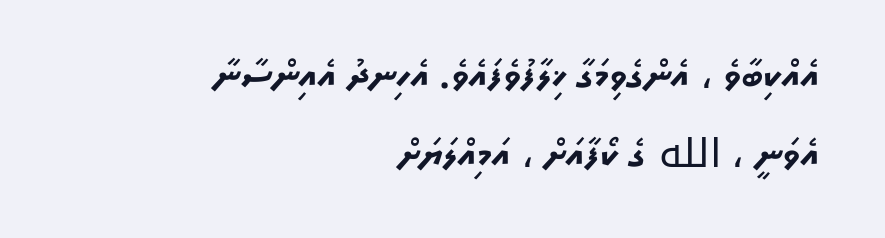އެއްކިބާވެ ، އެންގެވިމަގާ ޚިލާފުވެފައެވެ. އެހިނދު އެއިންސާނާ އެވަނީ ، الله ގެ ކޯފާއަށް ، އަމިއްލަޔަށް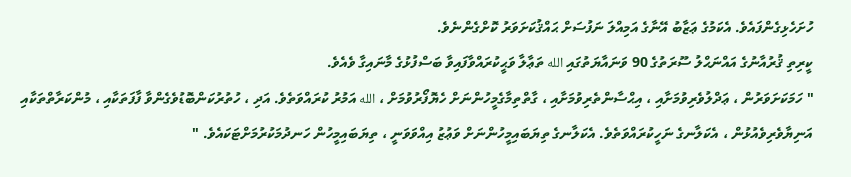ހުށަހެޅިގެންފައެވެ. އެކަމުގެ ޢަޒާބު އޭނާގެ އަމިއްލަ ނަފުސަށް ޙައްޤުކަށަވަރު ކޮށްގެންނެވެ.
ކީރިތި ޤުރުއާނުގެ އައްނަޙްލު ސޫރަތުގެ 90 ވަނައާޔަތުގައި الله ތަޢާލާ ވަޙީކުރައްވާފައިވާ ބަސްފުޅުގެ މާނައިގާ ވެއެވެ.
" ހަމަކަށަވަރުން ، ޢަދްލުވެރިވުމަށާއި ، އިޙްސާންތެރިވުމަށާއި ، ގާތްތިމާގެމީހުންނަށް ހެޔޮފޯރުވުމަށް ، الله އަމުރު ކުރައްވަތެވެ. އަދި ، ހުތުރުކަންބޮޑުވެގެންވާ ފާފަތަކާއި ، މުންކަރާތްތަކާއި އަނިޔާވެރިވެއުޅުން ، އެކަލާނގެ ނަހީކުރައްވަތެވެ. އެކަލާނގެ ތިޔަބައިމީހުންނަށް ވަޢުޒު އިއްވަވަނީ ، ތިޔަބައިމީހުން ހަނދުމަކުރުމަށްޓަކައެވެ. "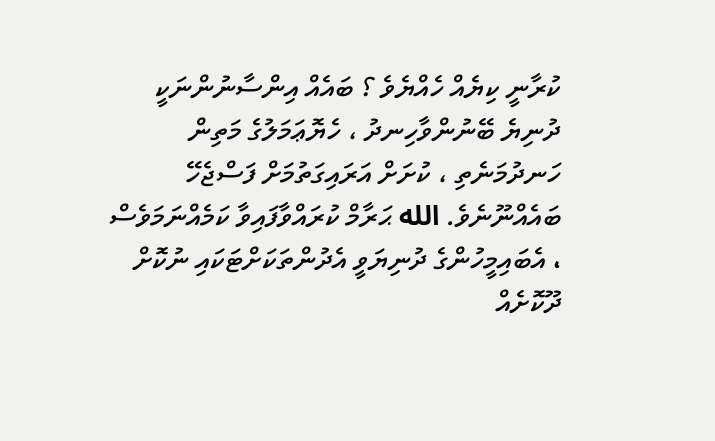ކުރާނީ ކިޔެއް ހެއްޔެވެ ؟ ބައެއް އިންސާނުންނަކީ ދުނިޔެ ބޭނުންވާހިނދު ، ހެޔޮޢަމަލުގެ މަތިން ހަނދުމަނެތި ، ކުށަށް އަރައިގަތުމަށް ފަސްޖެހޭ ބައެއްނޫނެވެ. الله ޙަރާމް ކުރައްވާފައިވާ ކަމެއްނަމަވެސް ، އެބައިމީހުންގެ ދުނިޔަވީ އެދުންތަކަށްޓަކައި ނުކޮށް ދޫކޮށެއް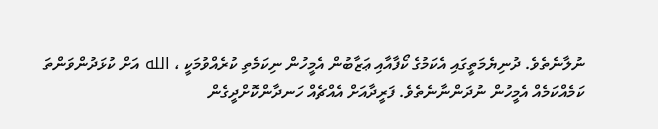ނުލާނެތެވެ. ދުނިޔެމަތީގައި އެކަމުގެ ކޯފާއާއި ޢަޒާބުން އެމީހުން ނިކަމެތި ކުރެއްވުމަކީ ، الله އަށް ކުޅަދުންވަންތަ ކަމެއްކަމެއް އެމީހުން ނުދަންނާނެތެވެ. ފަރީދާއަށް އެއްޗެއް ހަނދާންކޮށްދީގެން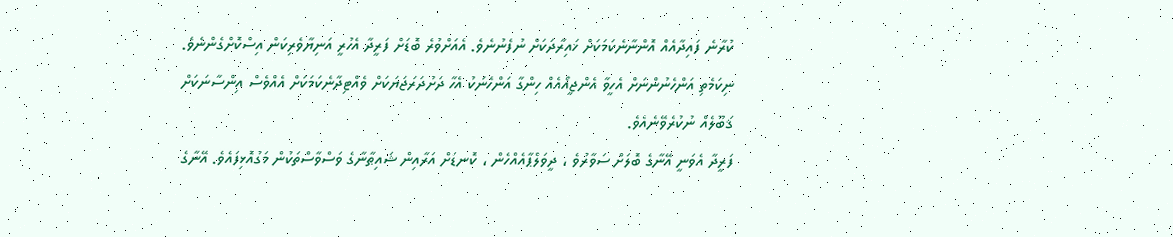ކުރާނެ ފައިދާއެއް އޮންނާނެކަމަކަށް ޚައިރާދަކަށް ނުފެނުނެވެ. އެއަށްވުރެ ބޮޑަށް ފަރީދާ އެހުރީ އަނިޔާވެރިކަން އިސްކޮށްގެންނެވެ. ނިކަމެތި އަންހެނުންނަށް އެހީވާ އެންޖީއޯއެއް ހިންގާ އަންހެނަކު އެހާ ދަށުދަރަޖަޔަކަށް ވެއްޓިދާނެކަމަކަށް އެއްވެސް އިންސާނަކަށް ޤަބޫލެއް ނުކުރެވޭނެއެވެ.
ފަރީދާ އެވަނީ އޭނާގެ ބޮލަށް ސަވާރުވެ ، ދީވަލްޕާއެއްހެން ، ކޮނޑަށް އަރާއިން ޝައިޠާނާގެ ވަސްވާސްތަކުން މަގުއޮޅިފައެވެ. އޭނާގެ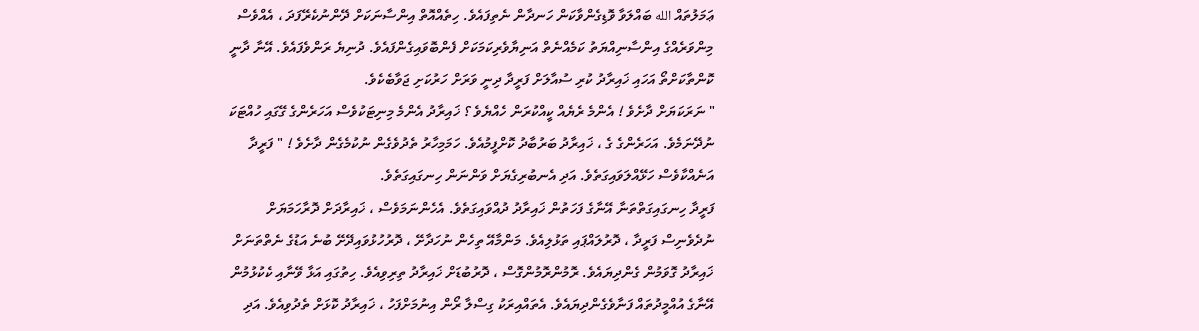ޢަމަލުތައް الله ބައްލަވާ ވޮޑިގެންވާކަން ހަނދާން ނެތިފައެވެ. ހިތެއްއޮތް އިންސާނަކަށް ދޭންނުކެރޭފަދަ ، އެއްވެސް މިންވަރެއްގެ އިންސާނިއްޔަތު ކަމެއްނެތް އަނިޔާވެރިކަމަކަށް ފެންބޮވައިގެންފައެވެ. ދުނިޔެ ރަންވެފައެވެ. އޭނާ ދާނީ ކޮންތާކަށްތޯ އަހައި ޚައިރާދު ކުރި ސުއާލަށް ފަރީދާ ދިނީ ވަރަށް ހަރުކަށި ޖަވާބެކެވެ.
" ނަރަކަޔަށް ދާށެވެ ! އެންމެ ރެޔެއް ކީއްކުރަން ހެއްޔެވެ ؟ ޚައިރާދު އެންމެ މިނިޓަކުވެސް އަހަރެންގެ ގޭގައި ހުއްޓަކަ ނުދޭނަމެވެ. އަހަރެންގެ ގެ ، ޚައިރާދު ބަރުބާދު ކޮށްފީމުއެވެ. ހަމަމިހާރު ތެދުވެގެން ނުކުމެގެން ދާށެވެ ! " ފަރީދާ އަނެއްކާވެސް ހަޅޭއްލަވައިގަތެވެ. އަދި އެނބުރިގެޔަށް ވަންނަން ހިނގައިގަތެވެ.
ފަރީދާ ހިނގައިގަތްތަނާ އޭނާގެ ފަހަތުން ޚައިރާދު ދުއްވައިގަތެވެ. އެހެންނަމަވެސް ، ޚައިރާދަށް ދޮރާހަމަޔަށް ނުދެވެނިސް ފަރީދާ ، ދޮރުލައްޕައި ތަޅުލިއެވެ. މަންމާއޭ ތިހެން ނުހަދާށޭ ، ދޮރުހުޅުވައިދޭށޭ ބުނެ އަޑުގެ ނެތްތަނަށް ޚައިރާދު ގޮވަމުން ގެންދިޔައެވެ. ރޮމުންރޮމުންގޮސް ، ދޮރުބުޑަށް ޚައިރާދު ތިރިވިއެވެ. ހިތުގައި އަޅާ ވޭނާއި ކެކުޅުމުން އޭނާގެ އުއްމީދުތައް ފަނާވެގެންދިޔައެވެ. އެތައްއިރަކު ގިސްލާ ރޯން އިނުމަށްފަހު ، ޚައިރާދު ކޮޅަށް ތެދުވިއެވެ. އަދި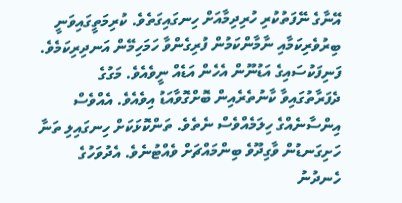އޭނާގެ ނޭފަތުކުރި ހުރިދިމާއަށް ހިނގައިގަތެވެ. ކުރިމަތީގައިވަނީ ބިރުވެރިކަމާއި ނާމާންކަމުން ފުރިގެންވާ ހަމަހިމޭން އަނދިރިކަމެވެ.
ފަނިފަކުސައިގެ އަޑުނޫން އެހެން އަޑެއް ނީވެއެވެ. މަގުގެ ދެފަރާތުގައިވާ ކާނުތެރެއިން ބޮށްގޮވާއަޑު އިވެއެވެ. އެއްވެސް އިންސާނެއްގެ ހިލަމެއްވެސް ނެތެވެ. ތަންކޮޅަކަށް ހިނގައިލި ތަނާ ހަށިގަނޑުން ވާގިދޫވެ ބިންމައްޗަށް ވެއްޓުނެވެ. އެދުވަހުގެ ހެނދުނު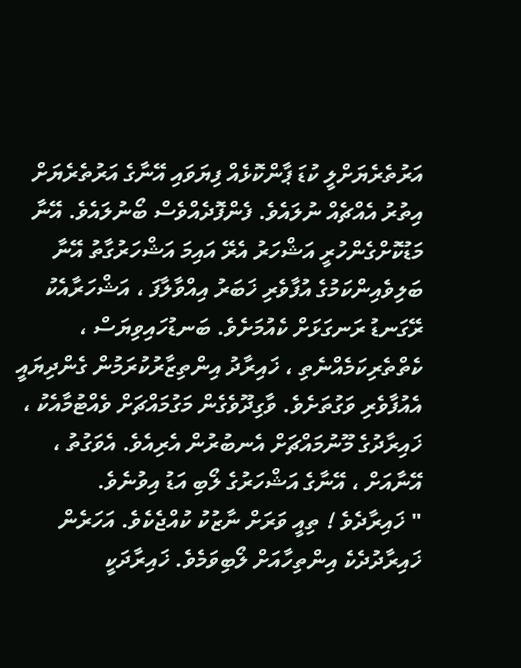އަރުތެރެޔަށްލީ ކުޑަ ޕާންކޮޅެއް ފިޔަވައި އޭނާގެ އަރުތެރެޔަށް އިތުރު އެއްޗެއް ނުލައެވެ. ފެންފޮދެއްވެސް ބޯނުލައެވެ. އޭނާ މަޑުކޮށްގެންހުރީ އަޝްހަރު އެރޭ އައިމަ އަޝްހަރުގާތު އޭނާ ބަލިވެއިންކަމުގެ އުފާވެރި ޚަބަރު އިއްވާލާފަ ، އަޝްހަރާއެކު ރޭގަނޑު ރަނގަޅަށް ކެއުމަށެވެ. ބަނޑުހައިވިޔަސް ، ކެތްތެރިކަމެއްނެތި ، ޚައިރާދު އިންތިޒާރުކުރަމުން ގެންދިޔައީ އެއުފާވެރި ވަގުތަށެވެ. ވާގިދޫވެގެން މަގުމައްޗަށް ވެއްޓުމާއެކު ، ޚައިރާދުގެ މޫނުމައްޗަށް އެނބުރުން އެރިއެވެ. އެވަގުތު ، އޭނާއަށް ، އޭނާގެ އަޝްހަރުގެ ލޯބި އަޑު އިވުނެވެ.
" ޚައިރާދެވެ ! ތިއީ ވަރަށް ނާޒުކު ކުއްޖެކެވެ. އަހަރެން ޚައިރާދުދެކެ އިންތިހާއަށް ލޯބިވަމެވެ. ޚައިރާދަކީ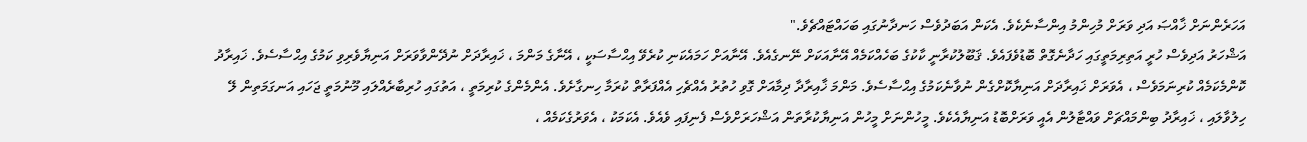އަހަރެންނަށް ޚާއްޞަ އަދި ވަރަށް މުހިންމު އިންސާނެކެވެ. އެކަން އަބަދުވެސް ހަނދާނުގައި ބަހައްޓައްޗެވެ."
އަޝްހަރު އަދިވެސް ހުރީ އަތިރިމަތީގައި ހަދާނެގޮތް ބޮޑުވެފައެވެ. ޤަބޫލުކުރާނީ ކާކުގެ ބަހެއްކަމެއް އޭނާއަކަށް ނޭނގެއެވެ. އޭނާއަށް ހަމައެކަނި ކުރެވޭ އިޙްސާސަކީ ، އޭނާގެ މަންމަ ، ޚައިރާދަށް ނުދޭންވާވަރަށް އަނިޔާވެރިވި ކަމުގެ އިޙްސާސެވެ. ޚައިރާދު ކޮންމެކަމެއް ކުރިނަމަވެސް ، އެވަރަށް ޚައިރާދަށް އަނިޔާކޮށްގެން ނުވާނެކަމުގެ އިޙްސާސެވެ. މަންމަ ޚާއިރާދާ ދިމާއަށް ގޮވި ހުތުރު އެއްޗެހި އެއްފަރާތް ކުރަމާ ހިނގާށެވެ. އެންމެންގެ ކުރިމަތީ ، އަތުގައި ހުރިބާރެއްލައި މޫނުމަތީ ޖަހައި އަނގަމަތިން ލޭ ހިލުވާލައި ، ޚައިރާދު ބިންމައްޗަށް ވައްޓާލުން އެއީ ވަރަށްބޮޑު އަނިޔާއެކެވެ. މީހުންނަށް މީހުން އަނިޔާކުރާތަން އަޝްހަރަށްވެސް ފެނިފައި ވެއެވެ. އެކަމަކު ، އެވަރުގެކަމެއް ،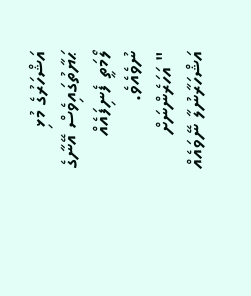އަޝްހަރުގެ މުޅި ޙަޔާތުގައިވެސް އޭނާގެ ލޯމަތީ ފެނިފައެއް ނުވެއެވެ.
" އަހަރެންނަށް އަޝްހަރާނުލާ ނޭވައެއް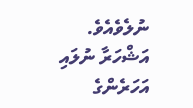ނުލެވެއެވެ. އަޝްހަރާ ނުލައި އަހަރެންގެ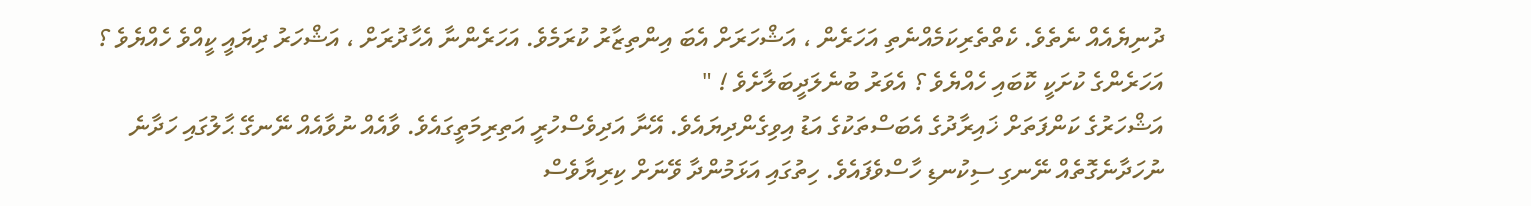ދުނިޔެއެއް ނެތެވެ. ކެތްތެރިކަމެއްނެތި އަހަރެން ، އަޝްހަރަށް އެބަ އިންތިޒާރު ކުރަމެވެ. އަހަރެންނާ އެހާދުރަށް ، އަޝްހަރު ދިޔައީ ކީއްވެ ހެއްޔެވެ ؟ އަހަރެންގެ ކުށަކީ ކޮބައި ހެއްޔެވެ ؟ އެވަރު ބުނެލަދީބަލާށެވެ ! "
އަޝްހަރުގެ ކަންފަތަށް ޚައިރާދުގެ އެބަސްތަކުގެ އަޑު އިވިގެންދިޔައެވެ. އޭނާ އަދިވެސްހުރީ އަތިރިމަތީގައެވެ. ވާއެއް ނުވާއެއް ނޭނގޭ ޙާލުގައި ހަދާނެ ނުހަދާނެގޮތެއް ނޭނގި ސިކުނޑި ހާސްވެފައެވެ. ހިތުގައި އަޅަމުންދާ ވޭނަށް ކިރިޔާވެސް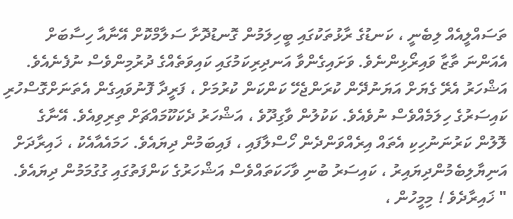ތަސައްލީއެއް ލިބެނީ ، ކަނޑުގެ ރާޅުތަކުގައި ބީހިލަމުން ގޮނޑުދޮށާ ސަލާމްކޮށް އޭނާއާ ހިސާބަށް އެއަންނަ ތާޒާ ވައިރޯޅިންނެވެ. ވަށައިގެންވާ އަނދިރިކަމުގައި ކައިވަތެއްގެ ދުރުމިންވެސް ނުފެނެއެވެ. އަޝްހަރު އެރޭ ގެޔަށް އަޔަނުދޭން ކުރަންޖެހޭ ކަންކަން ކުރުމަށް ، ފަރީދާ ފޮނުވައިގެން އެތަނަށްގޮސްހުރި ކައިސަރުގެ ހިލަމެއްވެސް ނުވެއެވެ. ކަކުލުން ވާގިދޫވެ ، އަޝްހަރު ދެކަކޫމައްޗަށް ތިރިވިއެވެ. އޭނާގެ ލޮލުން ކަރުނަނުހިކި އެތައް އިރެއްވަންދެން ހޯސްލާފައި ، ފައިބަމުން ދިޔައެވެ. ހަމައެއާއެކު ، ޚައިރާދަށް އަނިޔާލިބެމުންދިޔައިރު ، ކައިސަރު ބުނި ވާހަކަތައްވެސް އަޝްހަރުގެ ކަންފަތުގައި ގުގުމަމުން ދިޔައެވެ.
" ޚައިރާދެވެ ! މިމީހުން ،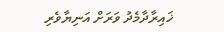ޚައިރާދާމެދު ވަރަށް އަނިޔާވެރި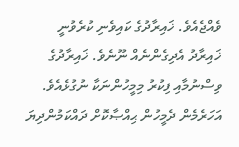ވެއްޖެއެވެ. ޚައިރާދުގެ ކައިވެނި ކުރެވުނީ ޚައިރާދު އެދިގެންނެއް ނޫނެވެ. ޚައިރާދުގެ ވިސްނުމާއި ފިކުރު މިމީހުންނަކާ ނުގުޅެއެވެ. އަހަރެމެން ދެމީހުން ޙިއްޞާކޮށް ދައްކަމުންދިޔަ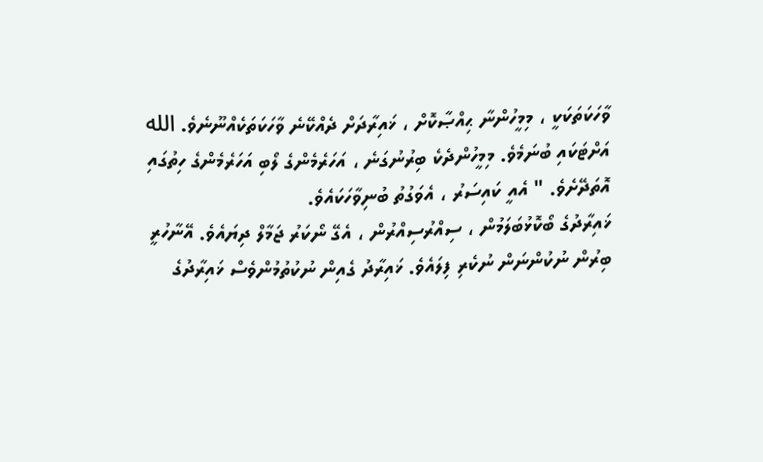ވާހަކަތަކަކީ ، މިމީހުންނާ ޙިއްޞާކޮށް ، ޚައިރާދަށް ދެއްކޭނެ ވާހަކަތަކެއްނޫނެވެ. الله އަށްޓަކައި ބުނަމެވެ. މިމީހުންދެކެ ބިރުނުގަނެ ، އަހަރެމެންގެ ލޯބި އަހަރެމެންގެ ހިތުގައި އޮތަދޭށެވެ. " އެއީ ކައިސަރު ، އެވަގުތު ބުނިވާހަކައެވެ.
ޚައިރާދުގެ ބޯކޮޅުބަލަމުން ، ސިއްރުސިއްރުން ، އެގޭ ނޯކަރު ޖަމާލް ދިޔައެވެ. އޭނާހުރީ ބިރުން ނުކުންނަން ނުކެރި ފިލައެވެ. ޚައިރާދު ގެއިން ނުކުތުމުންވެސް ޚައިރާދުގެ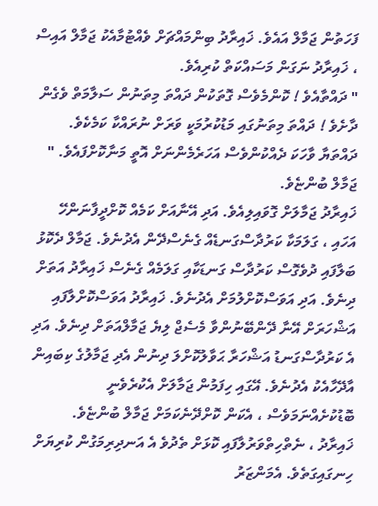ފަހަތުން ޖަމާލް އައެވެ. ޚައިރާދު ބިންމައްޗަށް ވެއްޓުމާއެކު ޖަމާލް އައިސް ، ޚައިރާދު ނަގަން މަސައްކަތް ކުރިއެވެ.
" ދައްތާއެވެ ! ކޮންމެވެސް ގޮތަކުން ދައްތަ މިތަނުން ސަލާމަތް ވެގެން ދާށެވެ ! ދައްތަ މިތަނުގައި މަޑުކުރުމަކީ ވަރަށް ނުރައްކާ ކަމެކެވެ. ދައްތަޔާ ވާހަކަ ދެއްކުންވެސް އަހަރެމެންނަށް އޮތީ މަނާކޮށްފައެވެ. " ޖަމާލް ބުންޏެވެ.
ޚައިރާދު ޖަމާލަށް ގޮވައިލިއެވެ. އަދި އޭނާއަށް ކަމެއް ކޮށްދީފާނަންހޭ އަހައި ، ގަލަމަކާ ކަރުދާސްގަނޑެއް ގެނެސްދޭން އެދުނެވެ. ޖަމާލް ދެކޮޅު ބަލާފައި ދުވެގޮސް ކަރުދާސް ގަނޑަކާއި ގަލަމެއް ގެނެސް ޚައިރާދު އަތަށް ދިނެވެ. އަދި އަވަސްކޮށްލުމަށް އެދުނެވެ. ޚައިރާދު އަވަސްކޮށްލާފައި އަޝްހަރަށް އޭނާ ދޭންބޭނުންވާ މެސެޖް ލިޔެ ޖަމާލްއަތަށް ދިނެވެ. އަދި އެ ކަރުދާސްގަނޑު އަޝްހަރާ ޙަވާލުކޮށްލަ ދިނުން އެދި ޖަމާލުގެ ކިބައިން އާދޭހާއެކު އެދުނެވެ. އޭގައި ހިފަމުން ޖަމާލަށް އެކުރެވެނީ ބޮޑުކުށެއްނަމަވެސް ، އެކަން ކޮށްދޭނެކަމަށް ޖަމާލް ބުންޏެވެ.
ޚައިރާދު ، ނެތްހިތްވަރުލާފައި ކޮޅަށް ތެދުވެ އެ އަނދިރިމަގުން ކުރިޔަށް ހިނގައިގަތެވެ. އެމަންޒަރު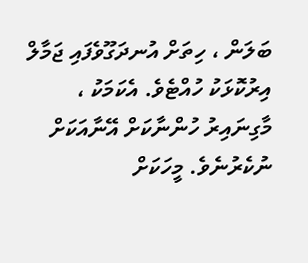ބަލަން ، ހިތަށް އުނދަގޫވެފައި ޖަމާލް އިރުކޮޅަކު ހުއްޓެވެ. އެކަމަކު ، މާގިނައިރު ހުންނާކަށް އޭނާއަކަށް ނުކެރުނެވެ. މީހަކަށް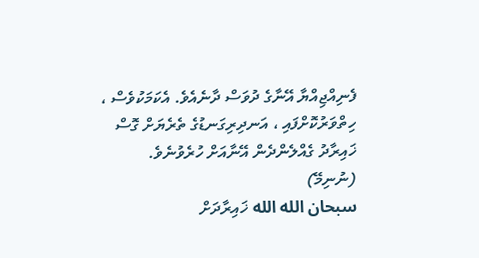ފެނިއްޖިއްޔާ އޭނާގެ ދުވަސް ދާނެއެވެ. އެކަމަކުވެސް ، ހިތްވަރުކޮށްފައި ، އަނދިރިގަނޑުގެ ތެރެޔަށް ގޮސް ޚައިރާދު ގެއްލެންދެން އޭނާއަށް ހުރެވުނެވެ.
(ނުނިމޭ)
سبحان الله الله ޚައިރާދަށް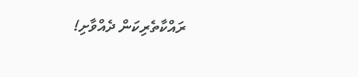ރައްކާތެރިކަން ދެއްވާށި!